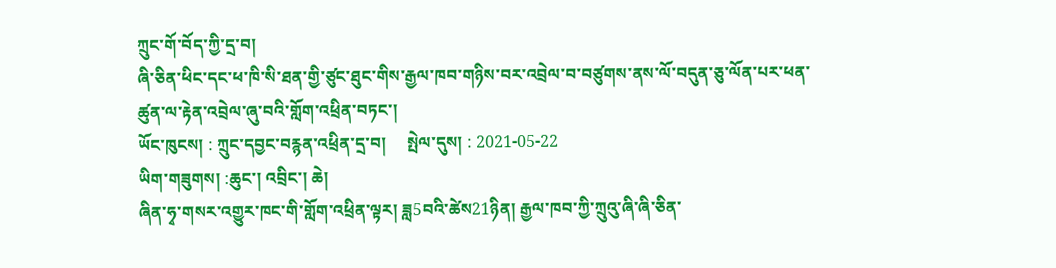ཀྲུང་གོ་བོད་ཀྱི་དྲ་བ།
ཞི་ཅིན་ཕིང་དང་ཕ་ཁི་སི་ཐན་གྱི་ཙུང་ཐུང་གིས་རྒྱལ་ཁབ་གཉིས་བར་འབྲེལ་བ་བཙུགས་ནས་ལོ་བདུན་ཅུ་ལོན་པར་ཕན་ཚུན་ལ་རྟེན་འབྲེལ་ཞུ་བའི་གློག་འཕྲིན་བཏང་།
ཡོང་ཁུངས། : ཀྲུང་དབྱང་བརྙན་འཕྲིན་དྲ་བ།     སྤེལ་དུས། : 2021-05-22
ཡིག་གཟུགས། :ཆུང་། འབྲིང་། ཆེ།
ཞིན་ཧྭ་གསར་འགྱུར་ཁང་གི་གློག་འཕྲིན་ལྟར། ཟླ5བའི་ཚེས21ཉིན། རྒྱལ་ཁབ་ཀྱི་ཀྲུའུ་ཞི་ཞི་ཅིན་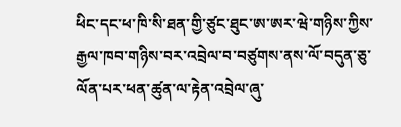ཕིང་དང་ཕ་ཁི་སི་ཐན་གྱི་ཙུང་ཐུང་ཨ་ཨར་ཝེ་གཉིས་ཀྱིས་རྒྱལ་ཁབ་གཉིས་བར་འབྲེལ་བ་བཙུགས་ནས་ལོ་བདུན་ཅུ་ལོན་པར་ཕན་ཚུན་ལ་རྟེན་འབྲེལ་ཞུ་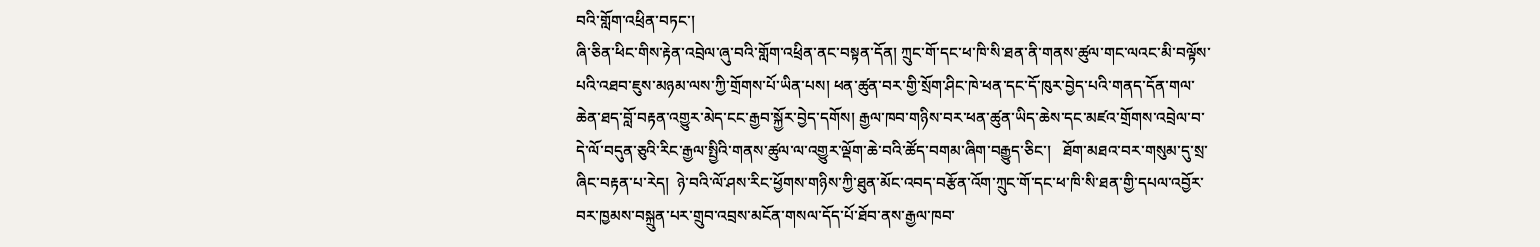བའི་གློག་འཕྲིན་བཏང་།
ཞི་ཅིན་ཕིང་གིས་རྟེན་འབྲེལ་ཞུ་བའི་གློག་འཕྲིན་ནང་བསྟན་དོན། ཀྲུང་གོ་དང་ཕ་ཁི་སི་ཐན་ནི་གནས་ཚུལ་གང་ལའང་མི་བལྟོས་པའི་འཐབ་ཇུས་མཉམ་ལས་ཀྱི་གྲོགས་པོ་ཡིན་པས། ཕན་ཚུན་བར་གྱི་སྲོག་ཤིང་ཁེ་ཕན་དང་དོ་ཁུར་བྱེད་པའི་གནད་དོན་གལ་ཆེན་ཐད་བློ་བརྟན་འགྱུར་མེད་ངང་རྒྱབ་སྐྱོར་བྱེད་དགོས། རྒྱལ་ཁབ་གཉིས་བར་ཕན་ཚུན་ཡིད་ཆེས་དང་མཛའ་གྲོགས་འབྲེལ་བ་དེ་ལོ་བདུན་ཅུའི་རིང་རྒྱལ་སྤྱིའི་གནས་ཚུལ་ལ་འགྱུར་ལྡོག་ཆེ་བའི་ཚོད་བགམ་ཞིག་བརྒྱུད་ཅིང་།   ཐོག་མཐའ་བར་གསུམ་དུ་སྲ་ཞིང་བརྟན་པ་རེད།  ཉེ་བའི་ལོ་ཤས་རིང་ཕྱོགས་གཉིས་ཀྱི་ཐུན་མོང་འབད་བརྩོན་འོག་ཀྲུང་གོ་དང་ཕ་ཁི་སི་ཐན་གྱི་དཔལ་འབྱོར་བར་ཁྱམས་བསྐྲུན་པར་གྲུབ་འབྲས་མངོན་གསལ་དོད་པོ་ཐོབ་ནས་རྒྱལ་ཁབ་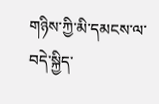གཉིས་ཀྱི་མི་དམངས་ལ་བདེ་སྐྱིད་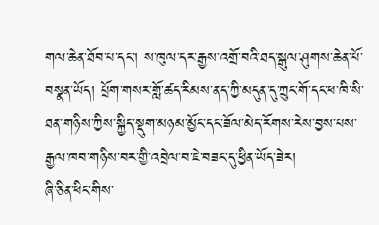གལ་ཆེན་ཐོབ་པ་དང་། ས་ཁུལ་དར་རྒྱས་འགྲོ་བའི་ཐད་སྒུལ་ཤུགས་ཆེན་པོ་བསྣན་ཡོད། པྲོག་གསར་གློ་ཚད་རིམས་ནད་ཀྱི་མདུན་དུ་ཀྲུང་གོ་དང་ཕ་ཁི་སི་ཐན་གཉིས་ཀྱིས་སྐྱིད་སྡུག་མཉམ་མྱོང་དང་ཟོལ་མེད་རོགས་རེས་བྱས་པས་རྒྱལ་ཁབ་གཉིས་བར་གྱི་འབྲེལ་བ་ཇེ་བཟང་དུ་ཕྱིན་ཡོད་ཟེར།
ཞི་ཅིན་ཕིང་གིས་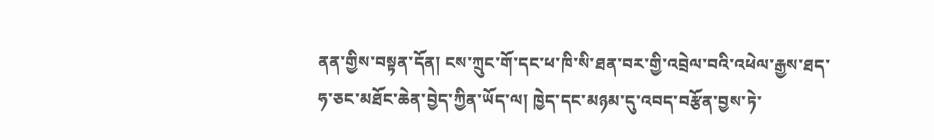ནན་གྱིས་བསྟན་དོན། ངས་ཀྲུང་གོ་དང་ཕ་ཁི་སི་ཐན་བར་གྱི་འབྲེལ་བའི་འཕེལ་རྒྱས་ཐད་ཧ་ཅང་མཐོང་ཆེན་བྱེད་ཀྱིན་ཡོད་ལ། ཁྱེད་དང་མཉམ་དུ་འབད་བརྩོན་བྱས་ཏེ་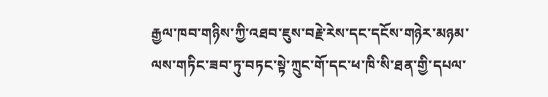རྒྱལ་ཁབ་གཉིས་ཀྱི་འཐབ་ཇུས་བརྗེ་རེས་དང་དངོས་གཉེར་མཉམ་ལས་གཏིང་ཟབ་ཏུ་བཏང་སྟེ་ཀྲུང་གོ་དང་ཕ་ཁི་སི་ཐན་གྱི་དཔལ་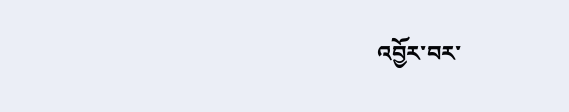འབྱོར་བར་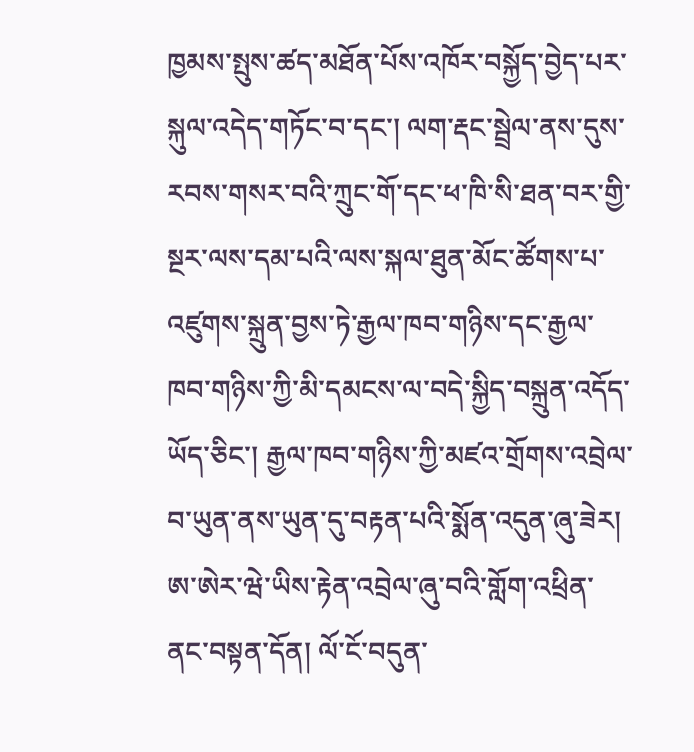ཁྱམས་སྤུས་ཚད་མཐོན་པོས་འཁོར་བསྐྱོད་བྱེད་པར་སྐུལ་འདེད་གཏོང་བ་དང་། ལག་རྡང་སྦྲེལ་ནས་དུས་རབས་གསར་བའི་ཀྲུང་གོ་དང་ཕ་ཁི་སི་ཐན་བར་གྱི་སྔར་ལས་དམ་པའི་ལས་སྐལ་ཐུན་མོང་ཚོགས་པ་འཛུགས་སྐྲུན་བྱས་ཏེ་རྒྱལ་ཁབ་གཉིས་དང་རྒྱལ་ཁབ་གཉིས་ཀྱི་མི་དམངས་ལ་བདེ་སྐྱིད་བསྐྲུན་འདོད་ཡོད་ཅིང་། རྒྱལ་ཁབ་གཉིས་ཀྱི་མཛའ་གྲོགས་འབྲེལ་བ་ཡུན་ནས་ཡུན་དུ་བརྟན་པའི་སྨོན་འདུན་ཞུ་ཟེར།
ཨ་ཨེར་ཝེ་ཡིས་རྟེན་འབྲེལ་ཞུ་བའི་གློག་འཕྲིན་ནང་བསྟན་དོན། ལོ་ངོ་བདུན་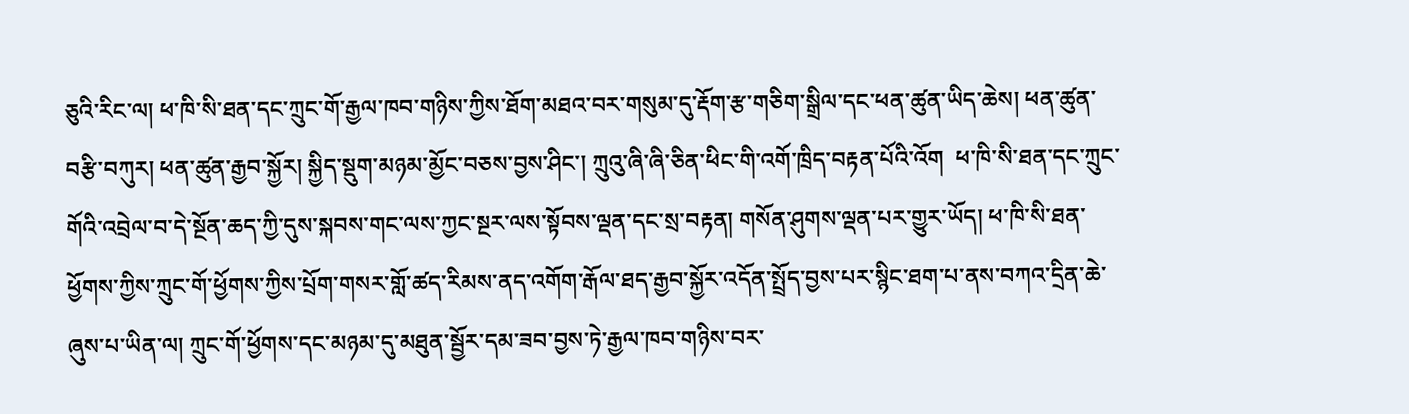ཅུའི་རིང་ལ། ཕ་ཁི་སི་ཐན་དང་ཀྲུང་གོ་རྒྱལ་ཁབ་གཉིས་ཀྱིས་ཐོག་མཐའ་བར་གསུམ་དུ་རྡོག་རྩ་གཅིག་སྒྲིལ་དང་ཕན་ཚུན་ཡིད་ཆེས། ཕན་ཚུན་བརྩི་བཀུར། ཕན་ཚུན་རྒྱབ་སྐྱོར། སྐྱིད་སྡུག་མཉམ་མྱོང་བཅས་བྱས་ཤིང་། ཀྲུའུ་ཞི་ཞི་ཅིན་ཕིང་གི་འགོ་ཁྲིད་བརྟན་པོའི་འོག  ཕ་ཁི་སི་ཐན་དང་ཀྲུང་གོའི་འབྲེལ་བ་དེ་སྔོན་ཆད་ཀྱི་དུས་སྐབས་གང་ལས་ཀྱང་སྔར་ལས་སྟོབས་ལྡན་དང་སྲ་བརྟན། གསོན་ཤུགས་ལྡན་པར་གྱུར་ཡོད། ཕ་ཁི་སི་ཐན་ཕྱོགས་ཀྱིས་ཀྲུང་གོ་ཕྱོགས་ཀྱིས་པྲོག་གསར་གློ་ཚད་རིམས་ནད་འགོག་རྒོལ་ཐད་རྒྱབ་སྐྱོར་འདོན་སྤྲོད་བྱས་པར་སྙིང་ཐག་པ་ནས་བཀའ་དྲིན་ཆེ་ཞུས་པ་ཡིན་ལ། ཀྲུང་གོ་ཕྱོགས་དང་མཉམ་དུ་མཐུན་སྦྱོར་དམ་ཟབ་བྱས་ཏེ་རྒྱལ་ཁབ་གཉིས་བར་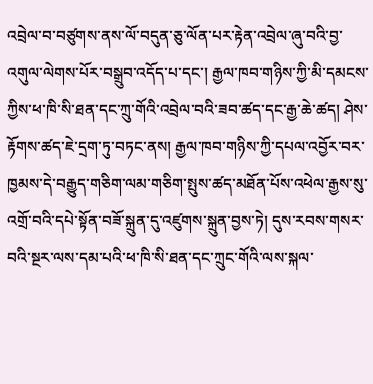འབྲེལ་བ་བཙུགས་ནས་ལོ་བདུན་ཅུ་ལོན་པར་རྟེན་འབྲེལ་ཞུ་བའི་བྱ་འགུལ་ལེགས་པོར་བསྒྲུབ་འདོད་པ་དང་། རྒྱལ་ཁབ་གཉིས་ཀྱི་མི་དམངས་ཀྱིས་ཕ་ཁི་སི་ཐན་དང་ཀྲུ་གོའི་འབྲེལ་བའི་ཟབ་ཚད་དང་རྒྱ་ཆེ་ཚད། ཤེས་རྟོགས་ཚད་ཇེ་དྲག་ཏུ་བཏང་ནས། རྒྱལ་ཁབ་གཉིས་ཀྱི་དཔལ་འབྱོར་བར་ཁྱམས་དེ་བརྒྱུད་གཅིག་ལམ་གཅིག་སྤུས་ཚད་མཐོན་པོས་འཕེལ་རྒྱས་སུ་འགྲོ་བའི་དཔེ་སྟོན་བཟོ་སྐྲུན་དུ་འཛུགས་སྐྲུན་བྱས་ཏེ། དུས་རབས་གསར་བའི་སྔར་ལས་དམ་པའི་ཕ་ཁི་སི་ཐན་དང་ཀྲུང་གོའི་ལས་སྐལ་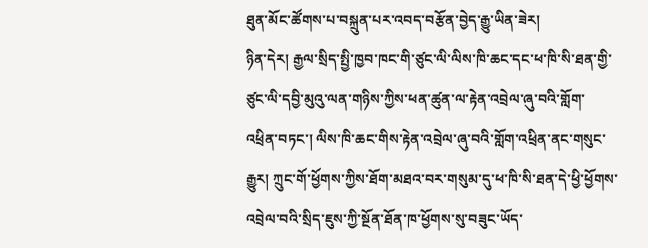ཐུན་མོང་ཚོགས་པ་བསྐྲུན་པར་འབད་བརྩོན་བྱེད་རྒྱུ་ཡིན་ཟེར།
ཉིན་དེར། རྒྱལ་སྲིད་སྤྱི་ཁྱབ་ཁང་གི་ཙུང་ལི་ལིས་ཁི་ཆང་དང་ཕ་ཁི་སི་ཐན་གྱི་ཙུང་ལི་དབྱི་མུའུ་ལན་གཉིས་ཀྱིས་ཕན་ཚུན་ལ་རྟེན་འབྲེལ་ཞུ་བའི་གློག་འཕྲིན་བཏང་། ལིས་ཁི་ཆང་གིས་རྟེན་འབྲེལ་ཞུ་བའི་གློག་འཕྲིན་ནང་གསུང་རྒྱུར། ཀྲུང་གོ་ཕྱོགས་ཀྱིས་ཐོག་མཐའ་བར་གསུམ་དུ་ཕ་ཁི་སི་ཐན་དེ་ཕྱི་ཕྱོགས་འབྲེལ་བའི་སྲིད་ཇུས་ཀྱི་སྔོན་ཐོན་ཁ་ཕྱོགས་སུ་བཟུང་ཡོད་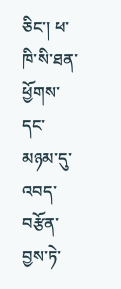ཅིང་། ཕ་ཁི་སི་ཐན་ཕྱོགས་དང་མཉམ་དུ་འབད་བརྩོན་བྱས་ཏེ་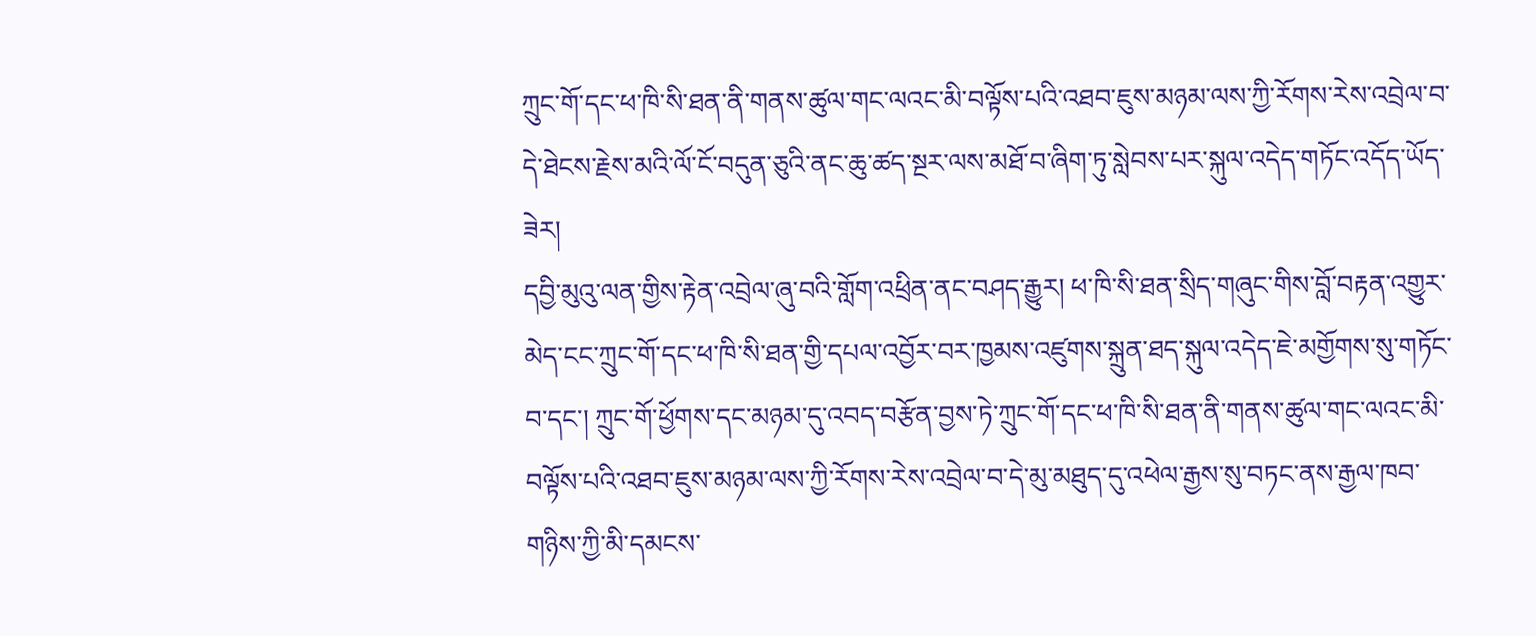ཀྲུང་གོ་དང་ཕ་ཁི་སི་ཐན་ནི་གནས་ཚུལ་གང་ལའང་མི་བལྟོས་པའི་འཐབ་ཇུས་མཉམ་ལས་ཀྱི་རོགས་རེས་འབྲེལ་བ་དེ་ཐེངས་རྗེས་མའི་ལོ་ངོ་བདུན་ཅུའི་ནང་ཆུ་ཚད་སྔར་ལས་མཐོ་བ་ཞིག་ཏུ་སླེབས་པར་སྐུལ་འདེད་གཏོང་འདོད་ཡོད་ཟེར།
དབྱི་མུའུ་ལན་གྱིས་རྟེན་འབྲེལ་ཞུ་བའི་གློག་འཕྲིན་ནང་བཤད་རྒྱུར། ཕ་ཁི་སི་ཐན་སྲིད་གཞུང་གིས་བློ་བརྟན་འགྱུར་མེད་ངང་ཀྲུང་གོ་དང་ཕ་ཁི་སི་ཐན་གྱི་དཔལ་འབྱོར་བར་ཁྱམས་འཛུགས་སྐྲུན་ཐད་སྐུལ་འདེད་ཇེ་མགྱོགས་སུ་གཏོང་བ་དང་། ཀྲུང་གོ་ཕྱོགས་དང་མཉམ་དུ་འབད་བརྩོན་བྱས་ཏེ་ཀྲུང་གོ་དང་ཕ་ཁི་སི་ཐན་ནི་གནས་ཚུལ་གང་ལའང་མི་བལྟོས་པའི་འཐབ་ཇུས་མཉམ་ལས་ཀྱི་རོགས་རེས་འབྲེལ་བ་དེ་མུ་མཐུད་དུ་འཕེལ་རྒྱས་སུ་བཏང་ནས་རྒྱལ་ཁབ་གཉིས་ཀྱི་མི་དམངས་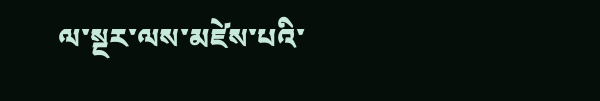ལ་སྔར་ལས་མཛེས་པའི་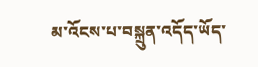མ་འོངས་པ་བསྐྲུན་འདོད་ཡོད་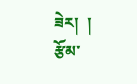ཟེར།  །
རྩོམ་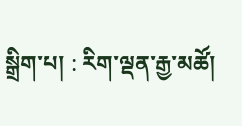སྒྲིག་པ། : རིག་ལྡན་རྒྱ་མཚོ།